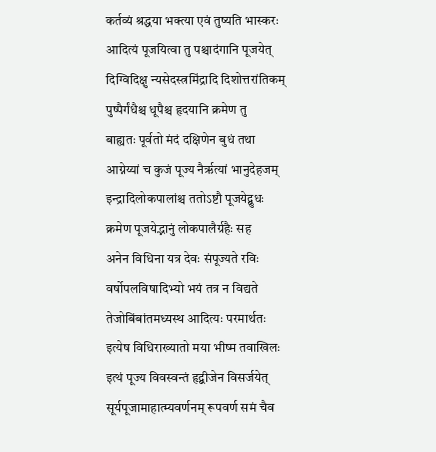कर्तव्यं श्रद्धया भक्त्या एवं तुष्यति भास्करः
आदित्यं पूजयित्वा तु पश्चादंगानि पूजयेत्
दिग्विदिक्षु न्यसेदस्त्रमिंद्रादि दिशोत्तरांतिकम्
पुष्पैर्गंधैश्च धूपैश्च हृदयानि क्रमेण तु
बाह्यतः पूर्वतो मंदं दक्षिणेन बुधं तथा
आग्नेय्यां च कुजं पूज्य नैर्ऋत्यां भानुदेहजम्
इन्द्रादिलोकपालांश्च ततोऽष्टौ पूजयेद्बुधः
क्रमेण पूजयेद्भानुं लोकपालैर्ग्रहैः सह
अनेन विधिना यत्र देवः संपूज्यते रविः
वर्षोपलविषादिभ्यो भयं तत्र न विद्यते
तेजोबिंबांतमध्यस्थ आदित्यः परमार्थतः
इत्येष विधिराख्यातो मया भीष्म तवाखिलः
इत्थं पूज्य विवस्वन्तं हृद्बीजेन विसर्जयेत्
सूर्यपूजामाहात्म्यवर्णनम् रूपवर्ण समं चैव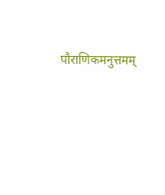पौराणिकमनुत्तमम्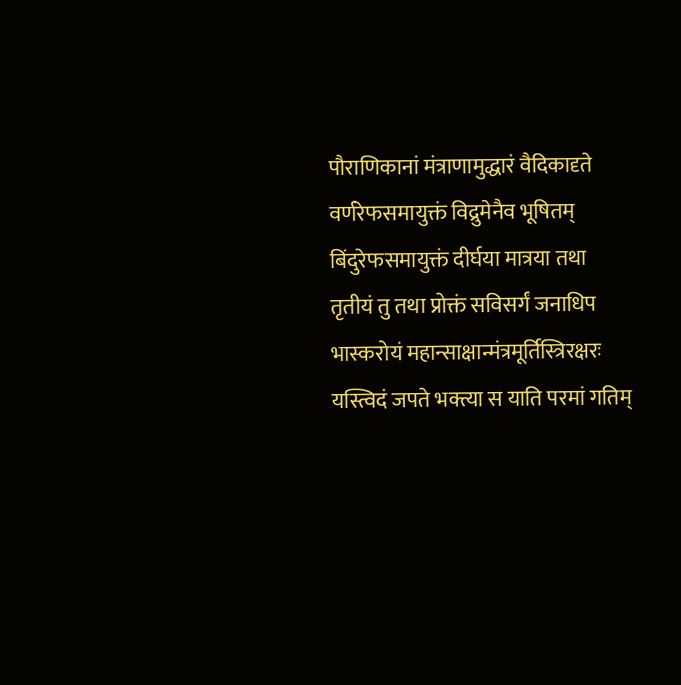पौराणिकानां मंत्राणामुद्धारं वैदिकादृते
वर्णरेफसमायुक्तं विद्रुमेनैव भूषितम्
बिंदुरेफसमायुक्तं दीर्घया मात्रया तथा
तृतीयं तु तथा प्रोक्तं सविसर्गं जनाधिप
भास्करोयं महान्साक्षान्मंत्रमूर्तिस्त्रिरक्षरः
यस्त्विदं जपते भक्त्या स याति परमां गतिम्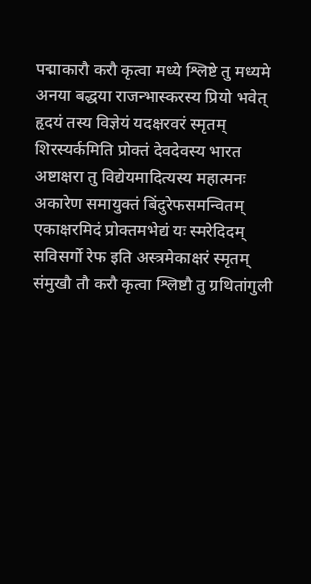पद्माकारौ करौ कृत्वा मध्ये श्लिष्टे तु मध्यमे
अनया बद्धया राजन्भास्करस्य प्रियो भवेत्
हृदयं तस्य विज्ञेयं यदक्षरवरं स्मृतम्
शिरस्यर्कमिति प्रोक्तं देवदेवस्य भारत
अष्टाक्षरा तु विद्येयमादित्यस्य महात्मनः
अकारेण समायुक्तं बिंदुरेफसमन्वितम्
एकाक्षरमिदं प्रोक्तमभेद्यं यः स्मरेदिदम्
सविसर्गो रेफ इति अस्त्रमेकाक्षरं स्मृतम्
संमुखौ तौ करौ कृत्वा श्लिष्टौ तु ग्रथितांगुली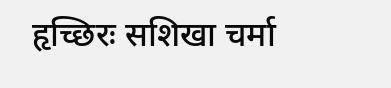हृच्छिरः सशिखा चर्मा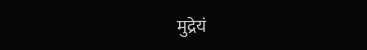मुद्रेयं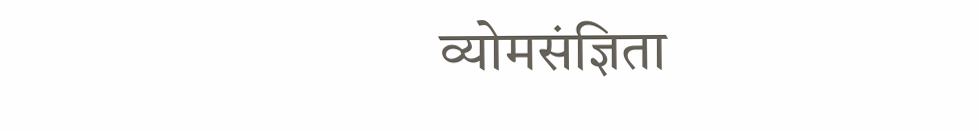व्योमसंज्ञिता